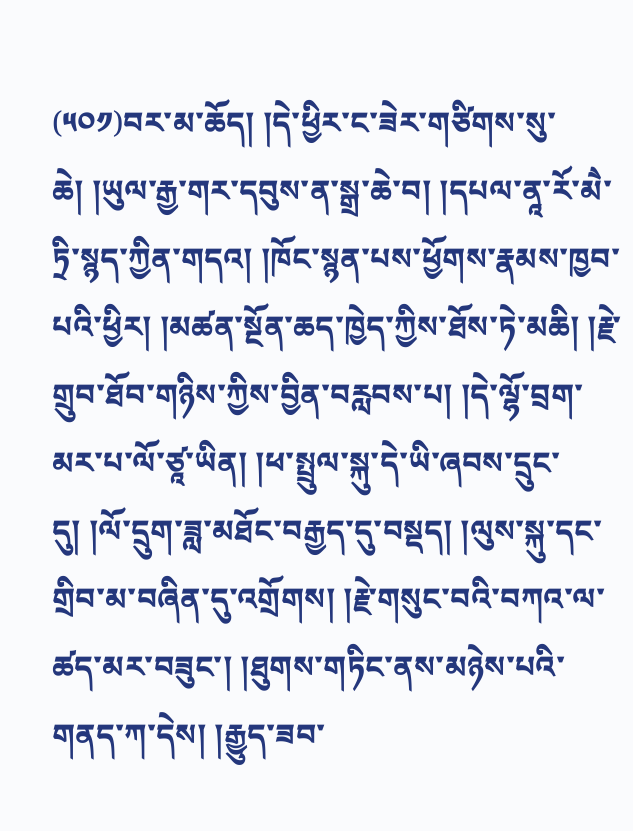(༥༠༡)བར་མ་ཆོད། །དེ་ཕྱིར་ང་ཟེར་གཙིགས་སུ་ཆེ། །ཡུལ་རྒྱ་གར་དབུས་ན་སྒྲ་ཆེ་བ། །དཔལ་ནཱ་རོ་མཻ་ཏྲི་སྙད་ཀྱིན་གདའ། །ཁོང་སྙན་པས་ཕྱོགས་རྣམས་ཁྱབ་པའི་ཕྱིར། །མཚན་སྔོན་ཆད་ཁྱེད་ཀྱིས་ཐོས་ཏེ་མཆི། །རྗེ་གྲུབ་ཐོབ་གཉིས་ཀྱིས་བྱིན་བརླབས་པ། །དེ་ལྷོ་བྲག་མར་པ་ལོ་ཙཱ་ཡིན། །ཕ་སྤྲུལ་སྐུ་དེ་ཡི་ཞབས་དྲུང་དུ། །ལོ་དྲུག་ཟླ་མཐོང་བརྒྱད་དུ་བསྡད། །ལུས་སྐུ་དང་གྲིབ་མ་བཞིན་དུ་འགྲོགས། །རྗེ་གསུང་བའི་བཀའ་ལ་ཚད་མར་བཟུང་། །ཐུགས་གཏིང་ནས་མཉེས་པའི་གནད་ཀ་དེས། །རྒྱུད་ཟབ་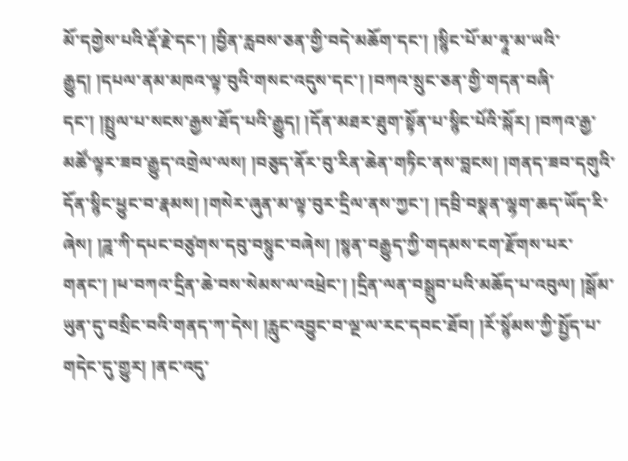མོ་དགྱེས་པའི་རྡོ་རྗེ་དང་། །བྱིན་རླབས་ཅན་གྱི་བདེ་མཆོག་དང་། །སྙིང་པོ་མ་ཧཱ་མ་ཡའི་རྒྱུད། །དཔལ་ནམ་མཁའ་ལྟ་བུའི་གསང་འདུས་དང་། །བཀའ་སྲུང་ཅན་གྱི་གདན་བཞི་དང་། །སྤྲུལ་པ་སངས་རྒྱས་ཐོད་པའི་རྒྱུད། །དོན་མཐར་ཐུག་སྟོན་པ་སྙིང་པོའི་སྐོར། །བཀའ་རྒྱ་མཚོ་ལྟར་ཟབ་རྒྱུད་འགྲེལ་ལས། །བཅུད་ནོར་བུ་རིན་ཆེན་གཏིང་ནས་བླངས། །གནད་ཟབ་དགུའི་དོན་སྙིང་ཕྱུང་བ་རྣམས། །གསེར་ཞུན་མ་ལྟ་བུར་དྲིལ་ནས་ཀྱང་། །དབྲི་བསྣན་ལྷག་ཆད་ཡོད་རི་ཞེས། །ཌཱ་ཀི་དཔང་བཙུགས་དབུ་བསྙུང་བཞེས། །སྙན་བརྒྱུད་ཀྱི་གདམས་ངག་རྫོགས་པར་གནང་། །ཕ་བཀའ་དྲིན་ཆེ་བས་སེམས་ལ་འཕྲེང་། །དྲིན་ལན་བསྒྲུབ་པའི་མཆོད་པ་འབུལ། །སྒོམ་ཡུན་དུ་བསྲིང་བའི་གནད་ཀ་དེས། །རླུང་འབྱུང་བ་ལྔ་ལ་རང་དབང་ཐོབ། །རོ་སྙོམས་ཀྱི་སྤྱོད་པ་གདེང་དུ་གྱུར། །ནང་འདུ་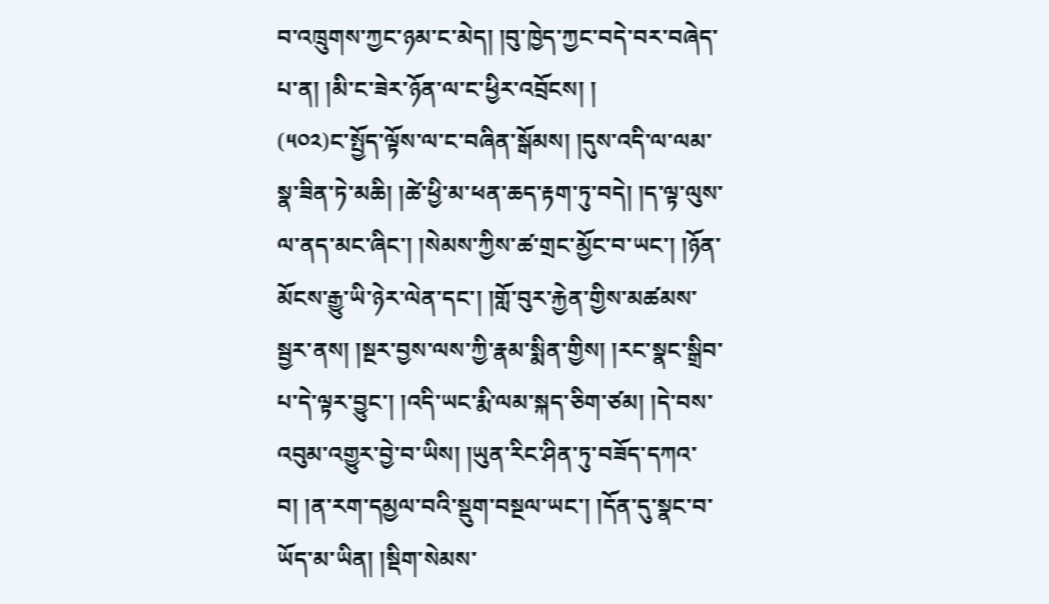བ་འཁྲུགས་ཀྱང་ཉམ་ང་མེད། །བུ་ཁྱེད་ཀྱང་བདེ་བར་བཞེད་པ་ན། །མི་ང་ཟེར་ཉོན་ལ་ང་ཕྱིར་འབྲོངས། །
(༥༠༢)ང་སྤྱོད་ལྟོས་ལ་ང་བཞིན་སྒོམས། །དུས་འདི་ལ་ལམ་སྣ་ཟིན་ཏེ་མཆི། །ཚེ་ཕྱི་མ་ཕན་ཆད་རྟག་ཏུ་བདེ། །ད་ལྟ་ལུས་ལ་ནད་མང་ཞིང་། །སེམས་ཀྱིས་ཚ་གྲང་མྱོང་བ་ཡང་། །ཉོན་མོངས་རྒྱུ་ཡི་ཉེར་ལེན་དང་། །གློ་བུར་རྐྱེན་གྱིས་མཚམས་སྦྱར་ནས། །སྔར་བྱས་ལས་ཀྱི་རྣམ་སྨིན་གྱིས། །རང་སྣང་སྒྲིབ་པ་དེ་ལྟར་བྱུང་། །འདི་ཡང་རྨི་ལམ་སྐད་ཅིག་ཙམ། །དེ་བས་འབུམ་འགྱུར་བྱེ་བ་ཡིས། །ཡུན་རིང་ཤིན་ཏུ་བཟོད་དཀའ་བ། །ན་རག་དམྱལ་བའི་སྡུག་བསྔལ་ཡང་། །དོན་དུ་སྣང་བ་ཡོད་མ་ཡིན། །སྡིག་སེམས་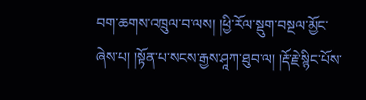བག་ཆགས་འཁྲུལ་བ་ལས། །ཕྱི་རོལ་སྡུག་བསྔལ་མྱོང་ཞེས་པ། །སྟོན་པ་སངས་རྒྱས་ཤཱཀ་ཐུབ་ལ། །རྡོ་རྗེ་སྙིང་པོས་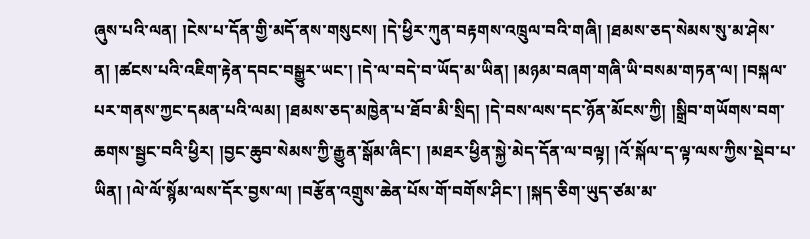ཞུས་པའི་ལན། །ངེས་པ་དོན་གྱི་མདོ་ནས་གསུངས། །དེ་ཕྱིར་ཀུན་བརྟགས་འཁྲུལ་བའི་གཞི། །ཐམས་ཅད་སེམས་སུ་མ་ཤེས་ན། །ཚངས་པའི་འཇིག་རྟེན་དབང་བསྒྱུར་ཡང་། །དེ་ལ་བདེ་བ་ཡོད་མ་ཡིན། །མཉམ་བཞག་གཞི་ཡི་བསམ་གཏན་ལ། །བསྐལ་པར་གནས་ཀྱང་དམན་པའི་ལམ། །ཐམས་ཅད་མཁྱེན་པ་ཐོབ་མི་སྲིད། །དེ་བས་ལས་དང་ཉོན་མོངས་ཀྱི། །སྒྲིབ་གཡོགས་བག་ཆགས་སྦྱང་བའི་ཕྱིར། །བྱང་ཆུབ་སེམས་ཀྱི་རྒྱུན་སྒོམ་ཞིང་། །མཐར་ཕྱིན་སྐྱེ་མེད་དོན་ལ་བལྟ། །འོ་སྐོལ་ད་ལྟ་ལས་ཀྱིས་སྡེབ་པ་ཡིན། །ལེ་ལོ་སྙོམ་ལས་དོར་བྱས་ལ། །བརྩོན་འགྲུས་ཆེན་པོས་གོ་བགོས་ཤིང་། །སྐད་ཅིག་ཡུད་ཙམ་མ་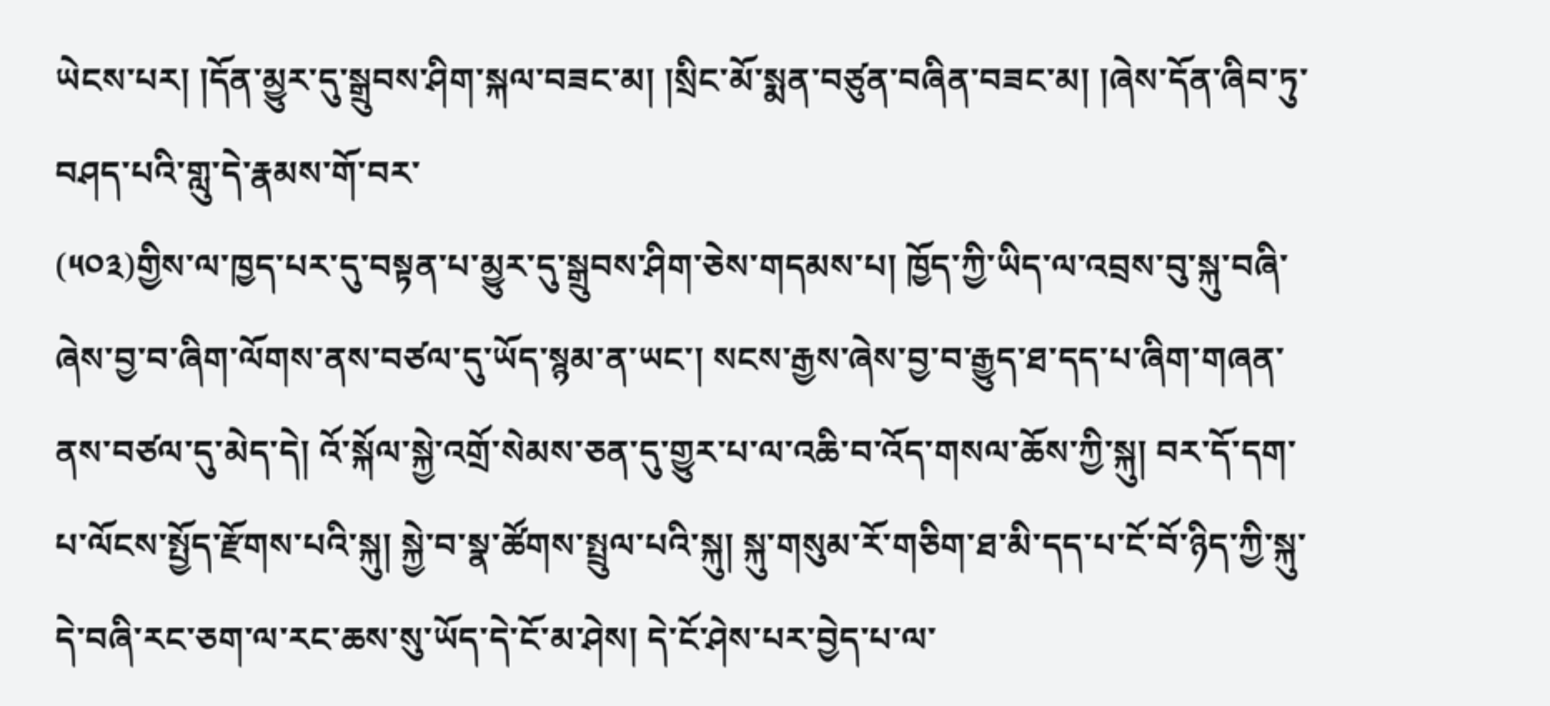ཡེངས་པར། །དོན་མྱུར་དུ་སྒྲུབས་ཤིག་སྐལ་བཟང་མ། །སྲིང་མོ་སྨན་བཙུན་བཞིན་བཟང་མ། །ཞེས་དོན་ཞིབ་ཏུ་བཤད་པའི་གླུ་དེ་རྣམས་གོ་བར་
(༥༠༣)གྱིས་ལ་ཁྱད་པར་དུ་བསྟན་པ་མྱུར་དུ་སྒྲུབས་ཤིག་ཅེས་གདམས་པ། ཁྱོད་ཀྱི་ཡིད་ལ་འབྲས་བུ་སྐུ་བཞི་ཞེས་བྱ་བ་ཞིག་ལོགས་ནས་བཙལ་དུ་ཡོད་སྙམ་ན་ཡང་། སངས་རྒྱས་ཞེས་བྱ་བ་རྒྱུད་ཐ་དད་པ་ཞིག་གཞན་ནས་བཙལ་དུ་མེད་དེ། འོ་སྐོལ་སྐྱེ་འགྲོ་སེམས་ཅན་དུ་གྱུར་པ་ལ་འཆི་བ་འོད་གསལ་ཆོས་ཀྱི་སྐུ། བར་དོ་དག་པ་ལོངས་སྤྱོད་རྫོགས་པའི་སྐུ། སྐྱེ་བ་སྣ་ཚོགས་སྤྲུལ་པའི་སྐུ། སྐུ་གསུམ་རོ་གཅིག་ཐ་མི་དད་པ་ངོ་བོ་ཉིད་ཀྱི་སྐུ་དེ་བཞི་རང་ཅག་ལ་རང་ཆས་སུ་ཡོད་དེ་ངོ་མ་ཤེས། དེ་ངོ་ཤེས་པར་བྱེད་པ་ལ་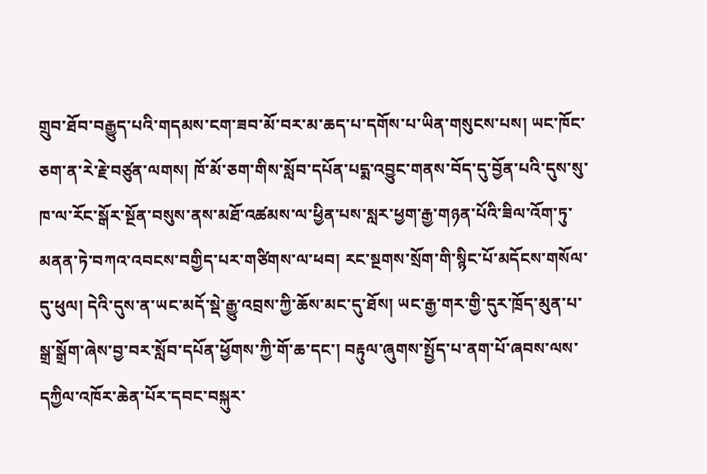གྲུབ་ཐོབ་བརྒྱུད་པའི་གདམས་ངག་ཟབ་མོ་བར་མ་ཆད་པ་དགོས་པ་ཡིན་གསུངས་པས། ཡང་ཁོང་ཅག་ན་རེ་རྗེ་བཙུན་ལགས། ཁོ་མོ་ཅག་གིས་སློབ་དཔོན་པདྨ་འབྱུང་གནས་བོད་དུ་བྱོན་པའི་དུས་སུ་ཁ་ལ་རོང་སྒོར་སྔོན་བསུས་ནས་མཐོ་འཚམས་ལ་ཕྱིན་པས་སླར་ཕྱག་རྒྱ་གཉན་པོའི་ཟིལ་འོག་ཏུ་མནན་ཏེ་བཀའ་འབངས་བགྱིད་པར་གཙིགས་ལ་ཕབ། རང་སྔགས་སྲོག་གི་སྙིང་པོ་མདོངས་གསོལ་དུ་ཕུལ། དེའི་དུས་ན་ཡང་མདོ་སྡེ་རྒྱུ་འབྲས་ཀྱི་ཆོས་མང་དུ་ཐོས། ཡང་རྒྱ་གར་གྱི་དུར་ཁྲོད་མུན་པ་སྒྲ་སྒྲོག་ཞེས་བྱ་བར་སློབ་དཔོན་ཕྱོགས་ཀྱི་གོ་ཆ་དང་། བརྟུལ་ཞུགས་སྤྱོད་པ་ནག་པོ་ཞབས་ལས་དཀྱིལ་འཁོར་ཆེན་པོར་དབང་བསྐུར་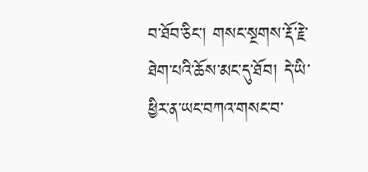བ་ཐོབ་ཅིང་། གསང་སྔགས་རྡོ་རྗེ་ཐེག་པའི་ཆོས་མང་དུ་ཐོབ། དེ་ཡི་ཕྱིར་ན་ཡང་བཀའ་གསང་བ་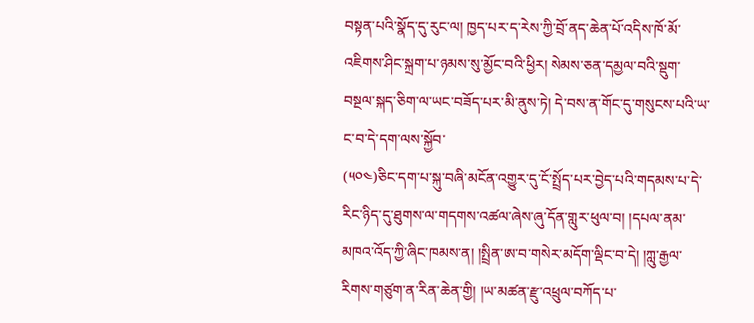བསྟན་པའི་སྣོད་དུ་རུང་ལ། ཁྱད་པར་ད་རེས་ཀྱི་བྲོ་ནད་ཆེན་པོ་འདིས་ཁོ་མོ་འཇིགས་ཤིང་སྐྲག་པ་ཉམས་སུ་མྱོང་བའི་ཕྱིར། སེམས་ཅན་དམྱལ་བའི་སྡུག་བསྔལ་སྐད་ཅིག་ལ་ཡང་བཟོད་པར་མི་ནུས་ཏེ། དེ་བས་ན་གོང་དུ་གསུངས་པའི་ཡ་ང་བ་དེ་དག་ལས་སྐྱོབ་
(༥༠༤)ཅིང་དག་པ་སྐུ་བཞི་མངོན་འགྱུར་དུ་ངོ་སྤྲོད་པར་བྱེད་པའི་གདམས་པ་དེ་རིང་ཉིད་དུ་ཐུགས་ལ་གདགས་འཚལ་ཞེས་ཞུ་དོན་གླུར་ཕུལ་བ། །དཔལ་ནམ་མཁའ་འོད་ཀྱི་ཞིང་ཁམས་ན། །སྤྲིན་ཨ་བ་གསེར་མདོག་ལྡིང་བ་དེ། །ཀླུ་རྒྱལ་རིགས་གཙུག་ན་རིན་ཆེན་གྱི། །ཡ་མཚན་རྫུ་འཕྲུལ་བཀོད་པ་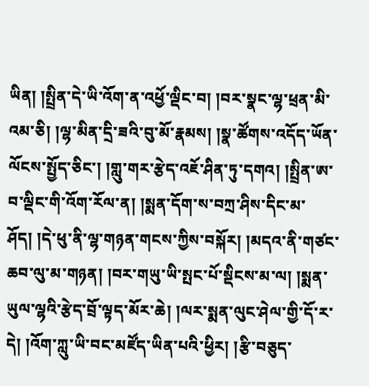ཡིན། །སྤྲིན་དེ་ཡི་འོག་ན་འཕྱོ་ལྡིང་བ། །བར་སྣང་ལྷ་ཕྲན་མི་འམ་ཅི། །ལྷ་མིན་དྲི་ཟའི་བུ་མོ་རྣམས། །སྣ་ཚོགས་འདོད་ཡོན་ལོངས་སྤྱོད་ཅིང་། །གླུ་གར་རྩེད་འཇོ་ཤིན་ཏུ་དགའ། །སྤྲིན་ཨ་བ་ལྡིང་གི་འོག་རོལ་ན། །སྨན་དོག་ས་བཀྲ་ཤིས་དིང་མ་ཤོད། །དེ་ཕུ་ནི་ལྷ་གཉན་གངས་ཀྱིས་བསྐོར། །མདའ་ནི་གཙང་ཆབ་ལུ་མ་གཉན། །བར་གཡུ་ཡི་སྤང་པོ་སྡིངས་མ་ལ། །སྨན་ཡུལ་ལྷའི་རྩེད་བྲོ་ལྟད་མོར་ཆེ། །ལར་སྨན་ལུང་ཤེལ་གྱི་དོ་ར་དེ། །འོག་ཀླུ་ཡི་བང་མཛོད་ཡིན་པའི་ཕྱིར། །རྩི་བཅུད་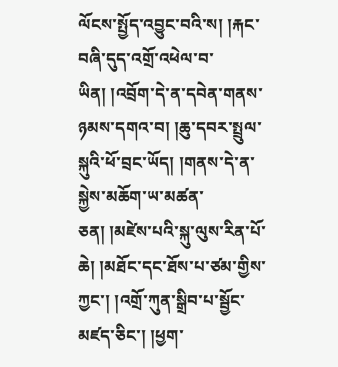ལོངས་སྤྱོད་འབྱུང་བའི་ས། །རྐང་བཞི་དུད་འགྲོ་འཕེལ་བ་ཡིན། །འབྲོག་དེ་ན་དབེན་གནས་ཉམས་དགའ་བ། །ཆུ་དབར་སྤྲུལ་སྐུའི་ཕོ་བྲང་ཡོད། །གནས་དེ་ན་སྐྱེས་མཆོག་ཡ་མཚན་ཅན། །མཛེས་པའི་སྐུ་ལུས་རིན་པོ་ཆེ། །མཐོང་དང་ཐོས་པ་ཙམ་གྱིས་ཀྱང་། །འགྲོ་ཀུན་སྒྲིབ་པ་སྦྱོང་མཛད་ཅིང་། །ཕྱག་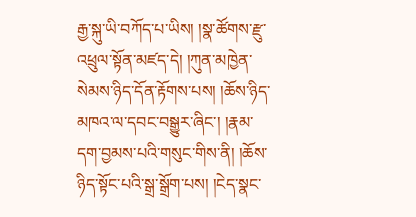རྒྱ་སྐུ་ཡི་བཀོད་པ་ཡིས། །སྣ་ཚོགས་རྫུ་འཕྲུལ་སྟོན་མཛད་དེ། །ཀུན་མཁྱེན་སེམས་ཉིད་དོན་རྟོགས་པས། །ཆོས་ཉིད་མཁའ་ལ་དབང་བསྒྱུར་ཞིང་། །རྣམ་དག་བྱམས་པའི་གསུང་གིས་ནི། །ཆོས་ཉིད་སྟོང་པའི་སྒྲ་སྒྲོག་པས། །ངེད་སྣང་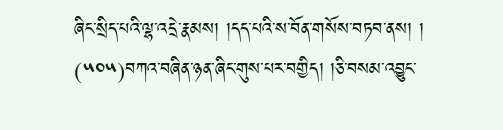ཞིང་སྲིད་པའི་ལྷ་འདྲེ་རྣམས། །དད་པའི་ས་བོན་གསོས་བཏབ་ནས། །
(༥༠༥)བཀའ་བཞིན་ཉན་ཞིང་གུས་པར་བགྱིད། །ཅི་བསམ་འབྱུང་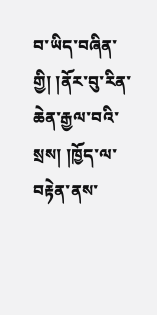བ་ཡིད་བཞིན་གྱི། །ནོར་བུ་རིན་ཆེན་རྒྱལ་བའི་སྲས། །ཁྱོད་ལ་བརྟེན་ནས་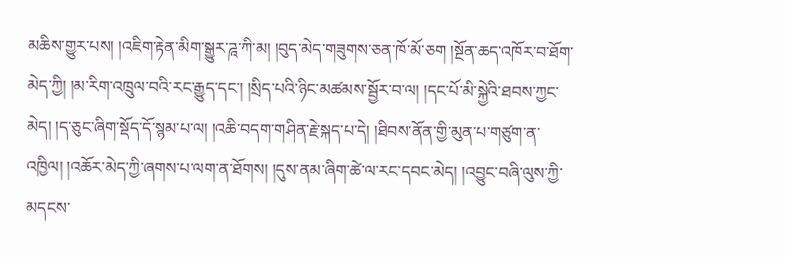མཆིས་གྱུར་པས། །འཇིག་རྟེན་མིག་སྒྱུར་ཌཱ་ཀི་མ། །བུད་མེད་གཟུགས་ཅན་ཁོ་མོ་ཅག །སྔོན་ཆད་འཁོར་བ་ཐོག་མེད་ཀྱི། །མ་རིག་འཁྲུལ་བའི་རང་རྒྱུད་དང་། །སྲིད་པའི་ཉིང་མཚམས་སྦྱོར་བ་ལ། །དང་པོ་མི་སྐྱེའི་ཐབས་ཀྱང་མེད། །ད་ཅུང་ཞིག་སྡོད་དོ་སྙམ་པ་ལ། །འཆི་བདག་གཤིན་རྗེ་སྐད་པ་དེ། །ཐིབས་ནོན་གྱི་མུན་པ་གཙུག་ན་འཁྱིལ། །འཆོར་མེད་ཀྱི་ཞགས་པ་ལག་ན་ཐོགས། །དུས་ནམ་ཞིག་ཚེ་ལ་རང་དབང་མེད། །འབྱུང་བཞི་ལུས་ཀྱི་མདངས་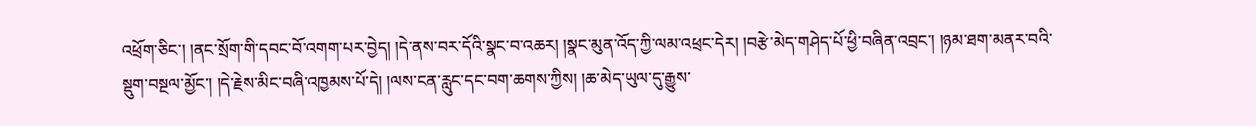འཕྲོག་ཅིང་། །ནང་སྲོག་གི་དབང་བོ་འགག་པར་བྱེད། །དེ་ནས་བར་དོའི་སྣང་བ་འཆར། །སྣང་མུན་འོད་ཀྱི་ལམ་འཕྲང་དེར། །བརྩེ་མེད་གཤེད་པོ་ཕྱི་བཞིན་འབྲང་། །ཉམ་ཐག་མནར་བའི་སྡུག་བསྔལ་མྱོང་། །དེ་རྗེས་མིང་བཞི་འཁྱམས་པོ་དེ། །ལས་ངན་རླུང་དང་བག་ཆགས་ཀྱིས། །ཆ་མེད་ཡུལ་དུ་རྒྱུས་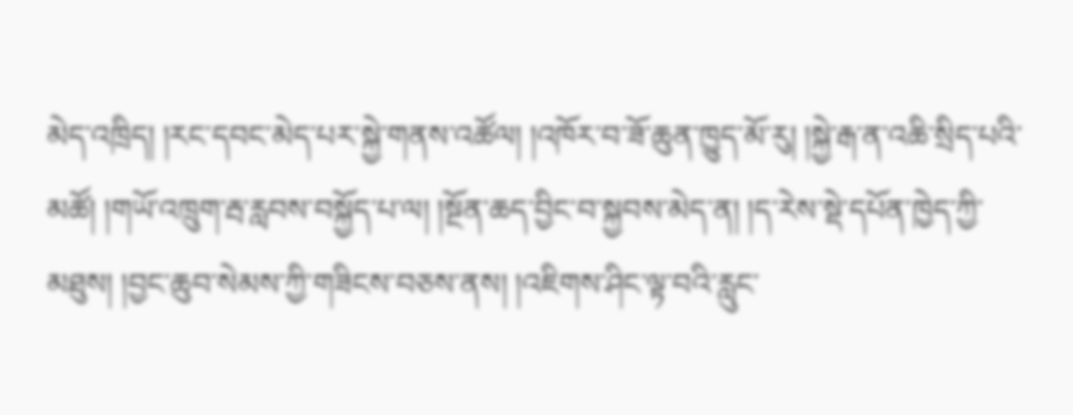མེད་འཁྲིད། །རང་དབང་མེད་པར་སྐྱེ་གནས་འཚོལ། །འཁོར་བ་ཟོ་ཆུན་ཁྱུད་མོ་རུ། །སྐྱེ་རྒ་ན་འཆི་སྲིད་པའི་མཚོ། །གཡོ་འཁྲུག་རྦ་རླབས་བསྐྱོད་པ་ལ། །སྔོན་ཆད་བྱིང་བ་སྐྱབས་མེད་ན། །ད་རེས་སྡེ་དཔོན་ཁྱེད་ཀྱི་མཐུས། །བྱང་ཆུབ་སེམས་ཀྱི་གཟིངས་བཅས་ནས། །འཇིགས་ཤིང་ལྟ་བའི་རླུང་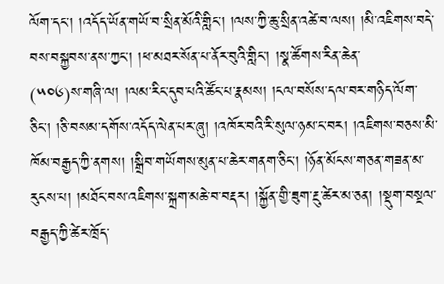ལོག་དང་། །འདོད་ཡོན་གཡོ་བ་སྲིན་མོའི་གླིང་། །ལས་ཀྱི་ཆུ་སྲིན་འཚེ་བ་ལས། །མི་འཇིགས་བདེ་བས་བསྐྱབས་ནས་ཀྱང་། །ཕ་མཐར་སོན་པ་ནོར་བུའི་གླིང་། །སྣ་ཚོགས་རིན་ཆེན་
(༥༠༦)ས་གཞི་ལ། །ལམ་རིང་དུབ་པའི་ཚོང་པ་རྣམས། །ངལ་བསོས་དལ་བར་གཉིད་ལོག་ཅིང་། །ཅི་བསམ་དགོས་འདོད་ལེན་པར་ཞུ། །འཁོར་བའི་རི་སུལ་ཉམ་ང་བར། །འཇིགས་བཅས་མི་ཁོམ་བརྒྱད་ཀྱི་ནགས། །སྒྲིབ་གཡོགས་མུན་པ་ཆེར་གནག་ཅིང་། །ཉོན་མོངས་གཅན་གཟན་མ་རུངས་པ། །མཐོང་བས་འཇིགས་སྐྲག་མཆེ་བ་བརྡར། །སྐྱོན་གྱི་ཟུག་རྔུ་ཚེར་མ་ཅན། །སྡུག་བསྔལ་བརྒྱད་ཀྱི་ཚེར་ཁྲོད་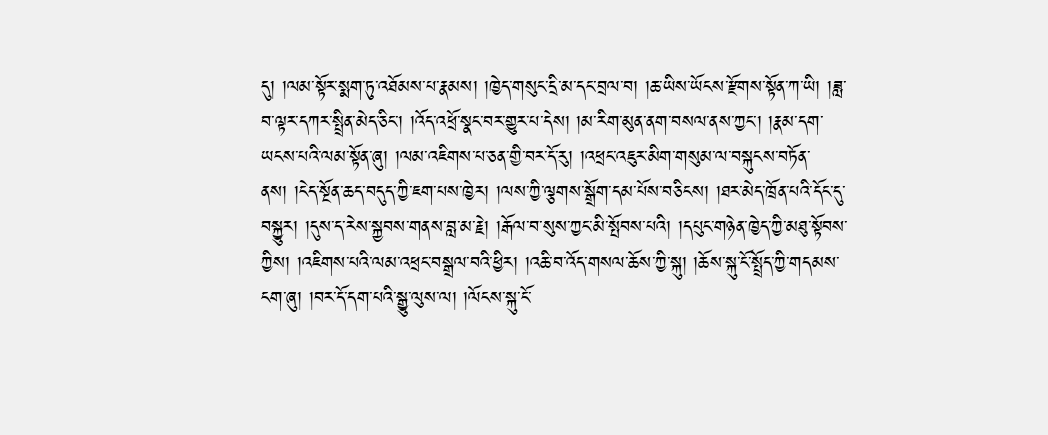དུ། །ལམ་སྟོར་སྨག་ཏུ་འཐོམས་པ་རྣམས། །ཁྱེད་གསུང་དྲི་མ་དང་བྲལ་བ། །ཆ་ཡིས་ཡོངས་རྫོགས་སྟོན་ཀ་ཡི། །ཟླ་བ་ལྟར་དཀར་སྤྲིན་མེད་ཅིང་། །འོད་འཕྲོ་སྣང་བར་གྱུར་པ་དེས། །མ་རིག་མུན་ནག་བསལ་ནས་ཀྱང་། །རྣམ་དག་ཡངས་པའི་ལམ་སྟོན་ཞུ། །ལམ་འཇིགས་པ་ཅན་གྱི་བར་དོ་རུ། །འཕྲང་འཇུར་མིག་གསུམ་ལ་བསྐུངས་བཏོན་ནས། །ངེད་སྔོན་ཆད་བདུད་ཀྱི་ཇག་པས་ཁྱེར། །ལས་ཀྱི་ལྕགས་སྒྲོག་དམ་པོས་བཅིངས། །ཐར་མེད་ཁྲོན་པའི་དོང་དུ་བསྐྱུར། །དུས་ད་རེས་སྐྱབས་གནས་བླ་མ་རྗེ། །རྒོལ་བ་སུས་ཀྱང་མི་སྤོབས་པའི། །དཔུང་གཉེན་ཁྱེད་ཀྱི་མཐུ་སྟོབས་ཀྱིས། །འཇིགས་པའི་ལམ་འཕྲང་བསྒྲལ་བའི་ཕྱིར། །འཆི་བ་འོད་གསལ་ཆོས་ཀྱི་སྐུ། །ཆོས་སྐུ་ངོ་སྤྲོད་ཀྱི་གདམས་ངག་ཞུ། །བར་དོ་དག་པའི་སྒྱུ་ལུས་ལ། །ལོངས་སྐུ་ངོ་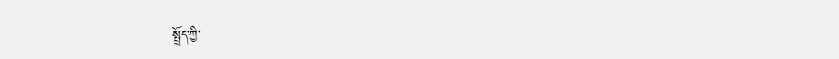སྤྲོད་ཀྱི་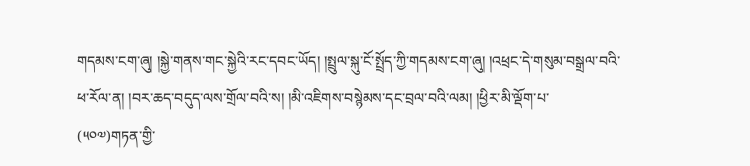གདམས་ངག་ཞུ། །སྐྱེ་གནས་གང་སྐྱེའི་རང་དབང་ཡོད། །སྤྲུལ་སྐུ་ངོ་སྤྲོད་ཀྱི་གདམས་ངག་ཞུ། །འཕྲང་དེ་གསུམ་བསྒྲལ་བའི་ཕ་རོལ་ན། །བར་ཆད་བདུད་ལས་གྲོལ་བའི་ས། །མི་འཇིགས་བསྙེམས་དང་བྲལ་བའི་ལམ། །ཕྱིར་མི་ལྡོག་པ་
(༥༠༧)གཏན་གྱི་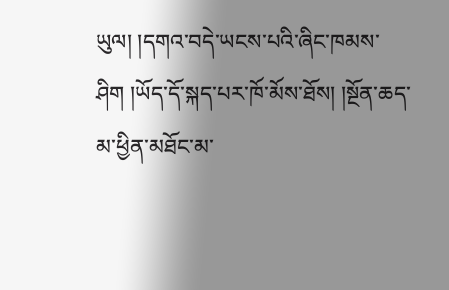ཡུལ། །དགའ་བདེ་ཡངས་པའི་ཞིང་ཁམས་ཤིག །ཡོད་དོ་སྐད་པར་ཁོ་མོས་ཐོས། །སྔོན་ཆད་མ་ཕྱིན་མཐོང་མ་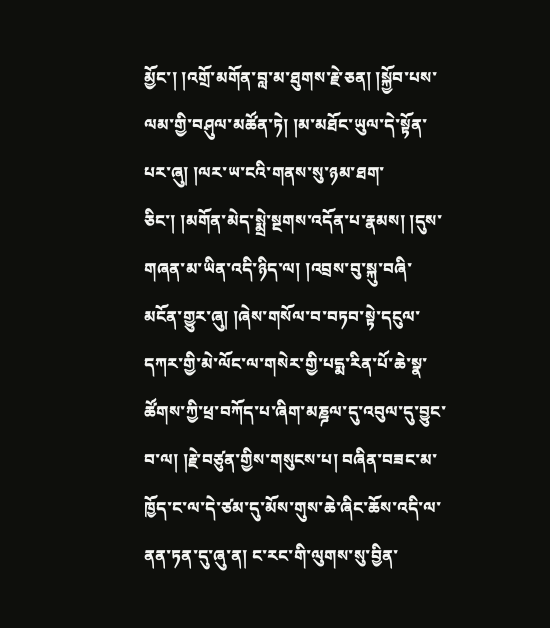མྱོང་། །འགྲོ་མགོན་བླ་མ་ཐུགས་རྗེ་ཅན། །སྐྱོབ་པས་ལམ་གྱི་བཤུལ་མཚོན་ཏེ། །མ་མཐོང་ཡུལ་དེ་སྟོན་པར་ཞུ། །ལར་ཡ་ངའི་གནས་སུ་ཉམ་ཐག་ཅིང་། །མགོན་མེད་སྨྲེ་སྔགས་འདོན་པ་རྣམས། །དུས་གཞན་མ་ཡིན་འདི་ཉིད་ལ། །འབྲས་བུ་སྐུ་བཞི་མངོན་གྱུར་ཞུ། །ཞེས་གསོལ་བ་བཏབ་སྟེ་དངུལ་དཀར་གྱི་མེ་ལོང་ལ་གསེར་གྱི་པདྨ་རིན་པོ་ཆེ་སྣ་ཚོགས་ཀྱི་ཕྲ་བཀོད་པ་ཞིག་མཎྜལ་དུ་འབུལ་དུ་བྱུང་བ་ལ། །རྗེ་བཙུན་གྱིས་གསུངས་པ། བཞིན་བཟང་མ་ཁྱོད་ང་ལ་དེ་ཙམ་དུ་མོས་གུས་ཆེ་ཞིང་ཆོས་འདི་ལ་ནན་ཏན་དུ་ཞུ་ན། ང་རང་གི་ལུགས་སུ་བྱིན་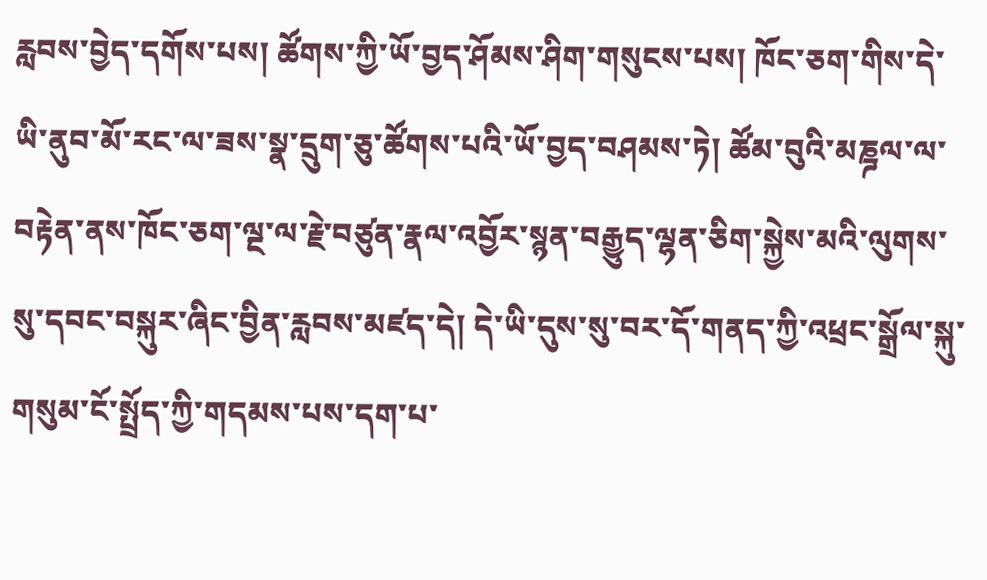རླབས་བྱེད་དགོས་པས། ཚོགས་ཀྱི་ཡོ་བྱད་ཤོམས་ཤིག་གསུངས་པས། ཁོང་ཅག་གིས་དེ་ཡི་ནུབ་མོ་རང་ལ་ཟས་སྣ་དྲུག་ཅུ་ཚོགས་པའི་ཡོ་བྱད་བཤམས་ཏེ། ཚོམ་བུའི་མཎྜལ་ལ་བརྟེན་ནས་ཁོང་ཅག་ལྔ་ལ་རྗེ་བཙུན་རྣལ་འབྱོར་སྙན་བརྒྱུད་ལྷན་ཅིག་སྐྱེས་མའི་ལུགས་སུ་དབང་བསྐུར་ཞིང་བྱིན་རླབས་མཛད་དེ། དེ་ཡི་དུས་སུ་བར་དོ་གནད་ཀྱི་འཕྲང་སྒྲོལ་སྐུ་གསུམ་ངོ་སྤྲོད་ཀྱི་གདམས་པས་དག་པ་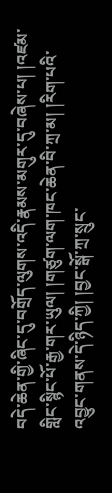བདེ་ཆེན་གྱི་ཞིང་དུ་བགྲོད་ལུགས་འདི་རྣམས་མགུར་དུ་བཞེས་པ། །འཛམ་གླིང་སྙིང་པོ་རྒྱ་གར་ཡུལ། །གཙུག་ལག་ཁང་ཆེན་བི་ཀྲ་མ། །རིག་པའི་འབྱུང་གནས་དེ་ཉིད་ཀྱི། །བྱང་སྒོ་ཀྲ་སྲུང་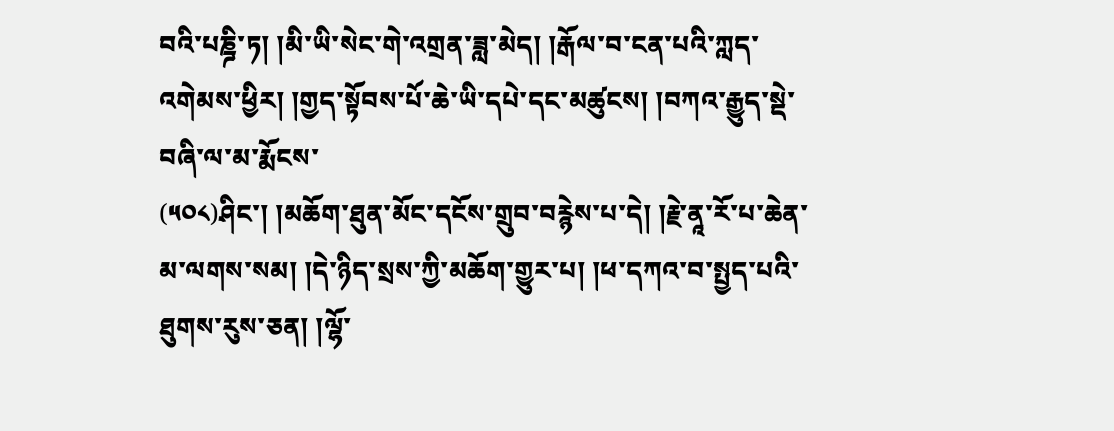བའི་པཎྜི་ཏ། །མི་ཡི་སེང་གེ་འགྲན་ཟླ་མེད། །རྒོལ་བ་ངན་པའི་ཀླད་འགེམས་ཕྱིར། །གྱད་སྟོབས་པོ་ཆེ་ཡི་དཔེ་དང་མཚུངས། །བཀའ་རྒྱུད་སྡེ་བཞི་ལ་མ་རྨོངས་
(༥༠༨)ཤིང་། །མཆོག་ཐུན་མོང་དངོས་གྲུབ་བརྙེས་པ་དེ། །རྗེ་ནཱ་རོ་པ་ཆེན་མ་ལགས་སམ། །དེ་ཉིད་སྲས་ཀྱི་མཆོག་གྱུར་པ། །ཕ་དཀའ་བ་སྤྱད་པའི་ཐུགས་རུས་ཅན། །ལྷོ་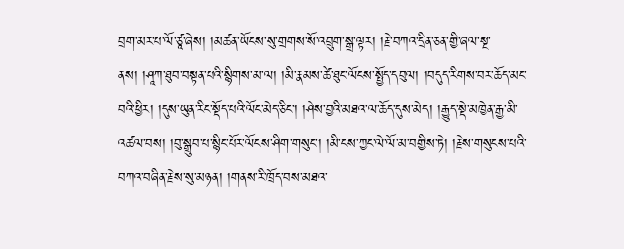བྲག་མར་པ་ལོ་ཙཱ་ཞེས། །མཚན་ཡོངས་སུ་གྲགས་སོ་འབྲུག་སྒྲ་ལྟར། །རྗེ་བཀའ་དྲིན་ཅན་གྱི་ཞལ་སྔ་ནས། །ཤཱཀ་ཐུབ་བསྟན་པའི་སྙིགས་མ་ལ། །མི་རྣམས་ཚེ་ཐུང་ལོངས་སྤྱོད་དབུལ། །བདུད་རིགས་བར་ཆོད་མང་བའི་ཕྱིར། །དུས་ཡུན་རིང་སྡོད་པའི་ལོང་མེད་ཅིང་། །ཤེས་བྱའི་མཐའ་ལ་ཆོད་དུས་མེད། །རྒྱུད་སྡེ་མཁྱེན་རྒྱ་མི་འཚལ་བས། །བུ་སྒྲུབ་པ་སྙིང་པོར་ལོངས་ཤིག་གསུང་། །མི་ངས་ཀྱང་ལེ་ལོ་མ་བགྱིས་ཏེ། །རྗེས་གསུངས་པའི་བཀའ་བཞིན་རྗེས་སུ་མཉན། །གནས་རི་ཁྲོད་བས་མཐའ་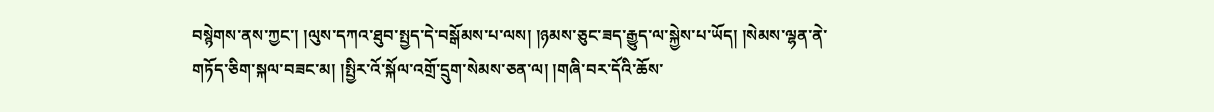བསྙེགས་ནས་ཀྱང་། །ལུས་དཀའ་ཐུབ་སྤྱད་དེ་བསྒོམས་པ་ལས། །ཉམས་ཅུང་ཟད་རྒྱུད་ལ་སྐྱེས་པ་ཡོད། །སེམས་ལྷན་ནེ་གཏོད་ཅིག་སྐལ་བཟང་མ། །སྤྱིར་འོ་སྐོལ་འགྲོ་དྲུག་སེམས་ཅན་ལ། །གཞི་བར་དོའི་ཆོས་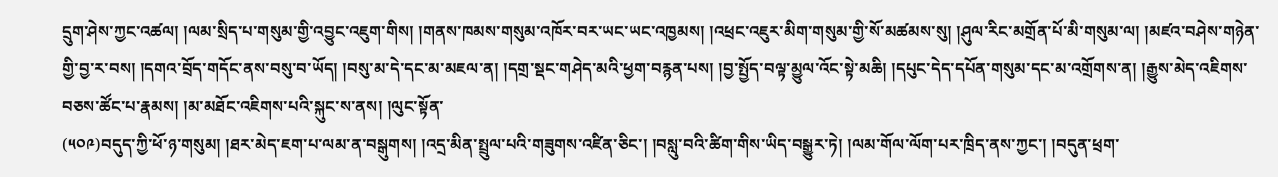དྲུག་ཤེས་ཀྱང་འཚལ། །ལམ་སྲིད་པ་གསུམ་གྱི་འབྱུང་འཇུག་གིས། །གནས་ཁམས་གསུམ་འཁོར་བར་ཡང་ཡང་འཁྱམས། །འཕྲང་འཇུར་མིག་གསུམ་གྱི་སོ་མཚམས་སུ། །ཤུལ་རིང་མགྲོན་པོ་མི་གསུམ་ལ། །མཛའ་བཤེས་གཉེན་གྱི་བྱ་ར་བས། །དགའ་བྲོད་གདོང་ནས་བསུ་བ་ཡོད། །བསུ་མ་དེ་དང་མ་མཇལ་ན། །དགྲ་སྡང་གཤེད་མའི་ཕྱག་བརྙན་པས། །བྱ་སྤྱོད་བལྟ་མྱུལ་འོང་སྟེ་མཆི། །དཔུང་དེད་དཔོན་གསུམ་དང་མ་འགྲོགས་ན། །རྒྱུས་མེད་འཇིགས་བཅས་ཚོང་པ་རྣམས། །མ་མཐོང་འཇིགས་པའི་སྐུང་ས་ནས། །ལུང་སྟོན་
(༥༠༩)བདུད་ཀྱི་ཕོ་ཉ་གསུམ། །ཐར་མེད་ཇག་པ་ལམ་ན་བསྒུགས། །འདྲ་མིན་སྤྲུལ་པའི་གཟུགས་འཛིན་ཅིང་། །བསླུ་བའི་ཚིག་གིས་ཡིད་བསྒྱུར་ཏེ། །ལམ་གོལ་ལོག་པར་ཁྲིད་ནས་ཀྱང་། །བདུན་ཕྲག་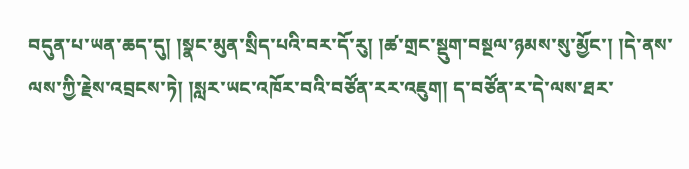བདུན་པ་ཡན་ཆད་དུ། །སྣང་མུན་སྲིད་པའི་བར་དོ་རུ། །ཚ་གྲང་སྡུག་བསྔལ་ཉམས་སུ་མྱོང་། །དེ་ནས་ལས་ཀྱི་རྗེས་འབྲངས་ཏེ། །སླར་ཡང་འཁོར་བའི་བཙོན་རར་འཇུག། ད་བཙོན་ར་དེ་ལས་ཐར་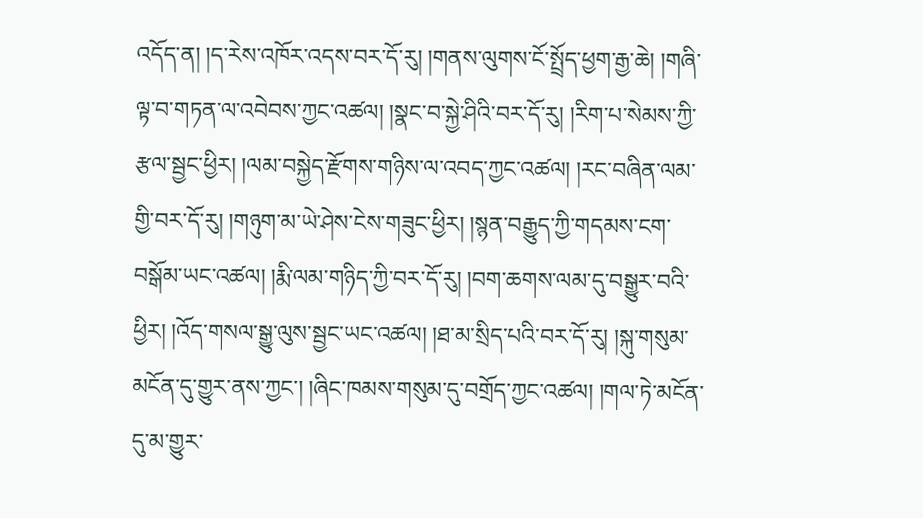འདོད་ན། །ད་རེས་འཁོར་འདས་བར་དོ་རུ། །གནས་ལུགས་ངོ་སྤྲོད་ཕྱག་རྒྱ་ཆེ། །གཞི་ལྟ་བ་གཏན་ལ་འབེབས་ཀྱང་འཚལ། །སྣང་བ་སྐྱེ་ཤིའི་བར་དོ་རུ། །རིག་པ་སེམས་ཀྱི་རྩལ་སྦྱང་ཕྱིར། །ལམ་བསྐྱེད་རྫོགས་གཉིས་ལ་འབད་ཀྱང་འཚལ། །རང་བཞིན་ལམ་གྱི་བར་དོ་རུ། །གཉུག་མ་ཡེ་ཤེས་ངེས་གཟུང་ཕྱིར། །སྙན་བརྒྱུད་ཀྱི་གདམས་ངག་བསྒོམ་ཡང་འཚལ། །རྨི་ལམ་གཉིད་ཀྱི་བར་དོ་རུ། །བག་ཆགས་ལམ་དུ་བསྒྱུར་བའི་ཕྱིར། །འོད་གསལ་སྒྱུ་ལུས་སྦྱང་ཡང་འཚལ། །ཐ་མ་སྲིད་པའི་བར་དོ་རུ། །སྐུ་གསུམ་མངོན་དུ་གྱུར་ནས་ཀྱང་། །ཞིང་ཁམས་གསུམ་དུ་བགྲོད་ཀྱང་འཚལ། །གལ་ཏེ་མངོན་དུ་མ་གྱུར་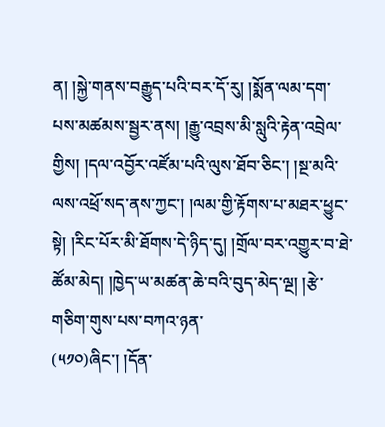ན། །སྐྱེ་གནས་བརྒྱུད་པའི་བར་དོ་རུ། །སྨོན་ལམ་དག་པས་མཚམས་སྦྱར་ནས། །རྒྱུ་འབྲས་མི་སླུའི་རྟེན་འབྲེལ་གྱིས། །དལ་འབྱོར་འཛོམ་པའི་ལུས་ཐོབ་ཅིང་། །སྔ་མའི་ལས་འཕྲོ་སད་ནས་ཀྱང་། །ལམ་གྱི་རྟོགས་པ་མཐར་ཕྱུང་སྟེ། །རིང་པོར་མི་ཐོགས་དེ་ཉིད་དུ། །གྲོལ་བར་འགྱུར་བ་ཐེ་ཚོམ་མེད། །ཁྱེད་ཡ་མཚན་ཆེ་བའི་བུད་མེད་ལྔ། །རྩེ་གཅིག་གུས་པས་བཀའ་ཉན་
(༥༡༠)ཞིང་། །དོན་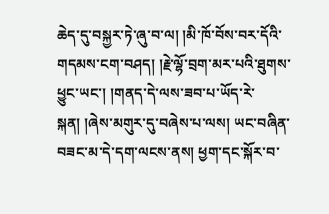ཆེད་དུ་བསྐྱར་ཏེ་ཞུ་བ་ལ། །མི་ཁོ་བོས་བར་དོའི་གདམས་ངག་བཤད། །རྗེ་ལྷོ་བྲག་མར་པའི་ཐུགས་ཕྱུང་ཡང་། །གནད་དེ་ལས་ཟབ་པ་ཡོད་རེ་སྐན། །ཞེས་མགུར་དུ་བཞེས་པ་ལས། ཡང་བཞིན་བཟང་མ་དེ་དག་ལངས་ནས། ཕྱག་དང་སྐོར་བ་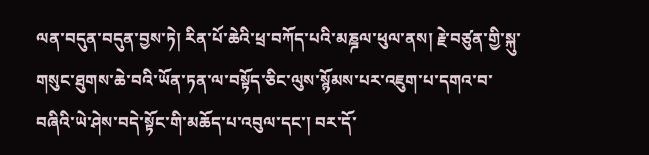ལན་བདུན་བདུན་བྱས་ཏེ། རིན་པོ་ཆེའི་ཕྲ་བཀོད་པའི་མཎྜལ་ཕུལ་ནས། རྗེ་བཙུན་གྱི་སྐུ་གསུང་ཐུགས་ཆེ་བའི་ཡོན་ཏན་ལ་བསྟོད་ཅིང་ལུས་སྙོམས་པར་འཇུག་པ་དགའ་བ་བཞིའི་ཡེ་ཤེས་བདེ་སྟོང་གི་མཆོད་པ་འབུལ་དང་། བར་དོ་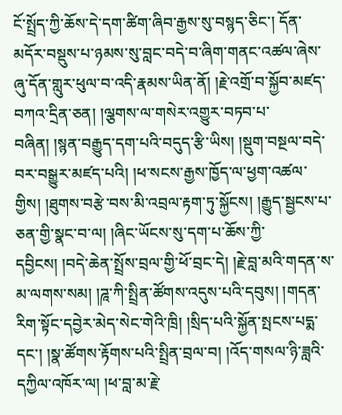ངོ་སྤྲོད་ཀྱི་ཆོས་དེ་དག་ཚིག་ཞིབ་རྒྱས་སུ་བསྙད་ཅིང་། དོན་མདོར་བསྡུས་པ་ཉམས་སུ་བླང་བདེ་བ་ཞིག་གནང་འཚལ་ཞེས་ཞུ་དོན་གླུར་ཕུལ་བ་འདི་རྣམས་ཡིན་ནོ། །རྗེ་འགྲོ་བ་སྐྱོབ་མཛད་བཀའ་དྲིན་ཅན། །ལྕགས་ལ་གསེར་འགྱུར་བཏབ་པ་བཞིན། །སྙན་བརྒྱུད་དག་པའི་བདུད་རྩི་ཡིས། །སྡུག་བསྔལ་བདེ་བར་བསྒྱུར་མཛད་པའི། །ཕ་སངས་རྒྱས་ཁྱོད་ལ་ཕྱག་འཚལ་གྱིས། །ཐུགས་བརྩེ་བས་མི་འབྲལ་རྟག་ཏུ་སྐྱོངས། །རྒྱུད་སྦྱངས་པ་ཅན་གྱི་སྣང་བ་ལ། །ཞིང་ཡོངས་སུ་དག་པ་ཆོས་ཀྱི་དབྱིངས། །བདེ་ཆེན་སྤྲོས་བྲལ་གྱི་ཕོ་བྲང་དེ། །རྗེ་བླ་མའི་གདན་ས་མ་ལགས་སམ། །ཌཱ་ཀི་སྤྲིན་ཚོགས་འདུས་པའི་དབུས། །གདན་རིག་སྟོང་དབྱེར་མེད་སེང་གེའི་ཁྲི། །སྲིད་པའི་སྐྱོན་སྤངས་པདྨ་དང་། །སྣ་ཚོགས་རྟོགས་པའི་སྤྲིན་བྲལ་བ། །འོད་གསལ་ཉི་ཟླའི་དཀྱིལ་འཁོར་ལ། །ཕ་བླ་མ་རྗེ་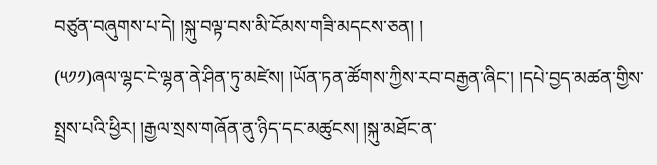བཙུན་བཞུགས་པ་དེ། །སྐུ་བལྟ་བས་མི་ངོམས་གཟི་མདངས་ཅན། །
(༥༡༡)ཞལ་ལྷང་ངེ་ལྷན་ནེ་ཤིན་ཏུ་མཛེས། །ཡོན་ཏན་ཚོགས་ཀྱིས་རབ་བརྒྱན་ཞིང་། །དཔེ་བྱད་མཚན་གྱིས་སྤྲས་པའི་ཕྱིར། །རྒྱལ་སྲས་གཞོན་ནུ་ཉིད་དང་མཚུངས། །སྐུ་མཐོང་ན་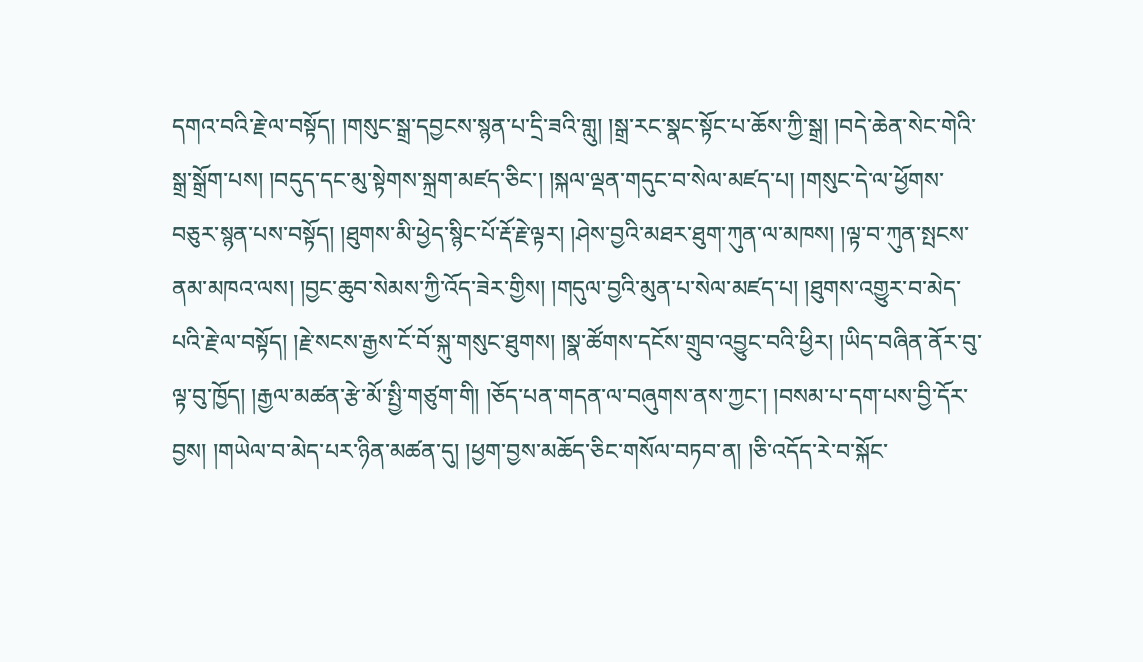དགའ་བའི་རྗེ་ལ་བསྟོད། །གསུང་སྒྲ་དབྱངས་སྙན་པ་དྲི་ཟའི་གླུ། །སྒྲ་རང་སྣང་སྟོང་པ་ཆོས་ཀྱི་སྒྲ། །བདེ་ཆེན་སེང་གེའི་སྒྲ་སྒྲོག་པས། །བདུད་དང་མུ་སྟེགས་སྐྲག་མཛད་ཅིང་། །སྐལ་ལྡན་གདུང་བ་སེལ་མཛད་པ། །གསུང་དེ་ལ་ཕྱོགས་བཅུར་སྙན་པས་བསྟོད། །ཐུགས་མི་ཕྱེད་སྙིང་པོ་རྡོ་རྗེ་ལྟར། །ཤེས་བྱའི་མཐར་ཐུག་ཀུན་ལ་མཁས། །ལྟ་བ་ཀུན་སྤངས་ནམ་མཁའ་ལས། །བྱང་ཆུབ་སེམས་ཀྱི་འོད་ཟེར་གྱིས། །གདུལ་བྱའི་མུན་པ་སེལ་མཛད་པ། །ཐུགས་འགྱུར་བ་མེད་པའི་རྗེ་ལ་བསྟོད། །རྗེ་སངས་རྒྱས་ངོ་བོ་སྐུ་གསུང་ཐུགས། །སྣ་ཚོགས་དངོས་གྲུབ་འབྱུང་བའི་ཕྱིར། །ཡིད་བཞིན་ནོར་བུ་ལྟ་བུ་ཁྱོད། །རྒྱལ་མཚན་རྩེ་མོ་སྤྱི་གཙུག་གི། །ཅོད་པན་གདན་ལ་བཞུགས་ནས་ཀྱང་། །བསམ་པ་དག་པས་བྱི་དོར་བྱས། །གཡེལ་བ་མེད་པར་ཉིན་མཚན་དུ། །ཕྱག་བྱས་མཆོད་ཅིང་གསོལ་བཏབ་ན། །ཅི་འདོད་རེ་བ་སྐོང་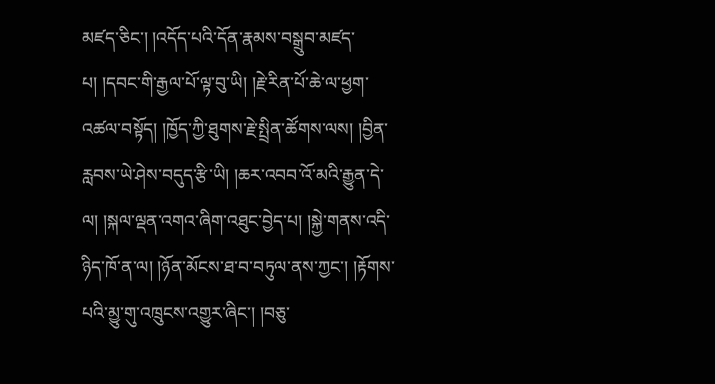མཛད་ཅིང་། །འདོད་པའི་དོན་རྣམས་བསྒྲུབ་མཛད་པ། །དབང་གི་རྒྱལ་པོ་ལྟ་བུ་ཡི། །རྗེ་རིན་པོ་ཆེ་ལ་ཕྱག་འཚལ་བསྟོད། །ཁྱོད་ཀྱི་ཐུགས་རྗེ་སྤྲིན་ཚོགས་ལས། །བྱིན་རླབས་ཡེ་ཤེས་བདུད་རྩི་ཡི། །ཆར་འབབ་འོ་མའི་རྒྱུན་དེ་ལ། །སྐལ་ལྡན་འགའ་ཞིག་འཐུང་བྱེད་པ། །སྐྱེ་གནས་འདི་ཉིད་ཁོ་ན་ལ། །ཉོན་མོངས་ཐ་བ་བཏུལ་ནས་ཀྱང་། །རྟོགས་པའི་མྱུ་གུ་འཁྲུངས་འགྱུར་ཞིང་། །བཅུ་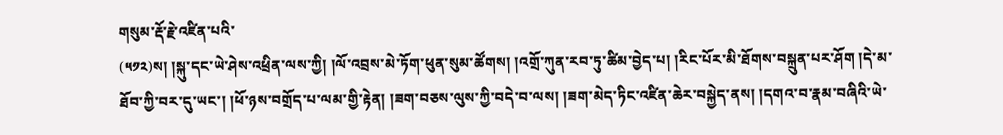གསུམ་རྡོ་རྗེ་འཛིན་པའི་
(༥༡༢)ས། །སྐུ་དང་ཡེ་ཤེས་འཕྲིན་ལས་ཀྱི། །ལོ་འབྲས་མེ་ཏོག་ཕུན་སུམ་ཚོགས། །འགྲོ་ཀུན་རབ་ཏུ་ཚིམ་བྱེད་པ། །རིང་པོར་མི་ཐོགས་བསྐྲུན་པར་ཤོག །དེ་མ་ཐོབ་ཀྱི་བར་དུ་ཡང་། །ཕོ་ཉས་བགྲོད་པ་ལམ་གྱི་རྟེན། །ཟག་བཅས་ལུས་ཀྱི་བདེ་བ་ལས། །ཟག་མེད་ཏིང་འཛིན་ཆེར་བསྐྱེད་ནས། །དགའ་བ་རྣམ་བཞིའི་ཡེ་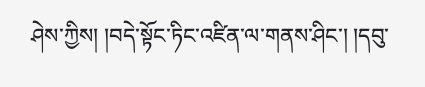ཤེས་ཀྱིས། །བདེ་སྟོང་ཏིང་འཛིན་ལ་གནས་ཤིང་། །དབུ་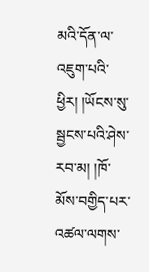མའི་དོན་ལ་འཇུག་པའི་ཕྱིར། །ཡོངས་སུ་སྦྱངས་པའི་ཤེས་རབ་མ། །ཁོ་མོས་བགྱིད་པར་འཚལ་ལགས་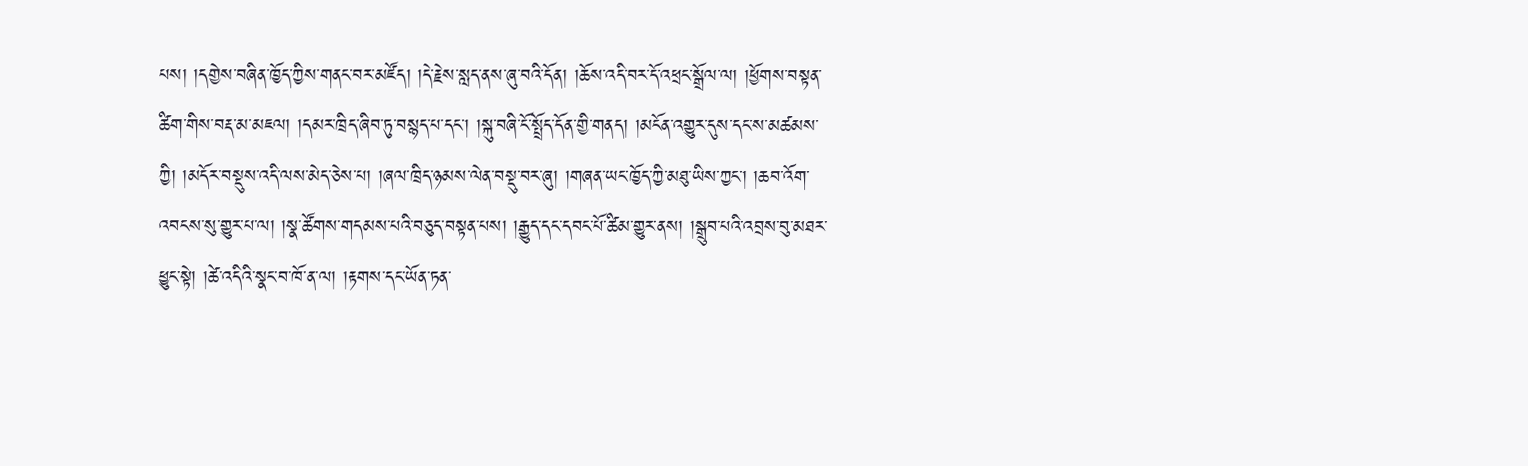པས། །དགྱེས་བཞིན་ཁྱོད་ཀྱིས་གནང་བར་མཛོད། །དེ་རྗེས་སླད་ནས་ཞུ་བའི་དོན། །ཆོས་འདི་བར་དོ་འཕྲང་སྒྲོལ་ལ། །ཕྱོགས་བསྟན་ཚིག་གིས་བརྡ་མ་མཇལ། །དམར་ཁྲིད་ཞིབ་ཏུ་བསྙད་པ་དང་། །སྐུ་བཞི་ངོ་སྤྲོད་དོན་གྱི་གནད། །མངོན་འགྱུར་དུས་དང་ས་མཚམས་ཀྱི། །མདོར་བསྡུས་འདི་ལས་མེད་ཅེས་པ། །ཞལ་ཁྲིད་ཉམས་ལེན་བསྡུ་བར་ཞུ། །གཞན་ཡང་ཁྱོད་ཀྱི་མཐུ་ཡིས་ཀྱང་། །ཆབ་འོག་འབངས་སུ་གྱུར་པ་ལ། །སྣ་ཚོགས་གདམས་པའི་བཅུད་བསྟན་པས། །རྒྱུད་དང་དབང་པོ་ཚིམ་གྱུར་ནས། །སྒྲུབ་པའི་འབྲས་བུ་མཐར་ཕྱུང་སྟེ། །ཚེ་འདིའི་སྣང་བ་ཁོ་ན་ལ། །རྟགས་དང་ཡོན་ཏན་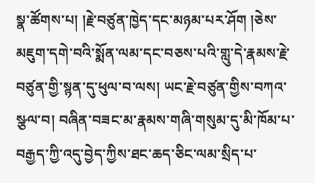སྣ་ཚོགས་པ། །རྗེ་བཙུན་ཁྱེད་དང་མཉམ་པར་ཤོག །ཅེས་མཇུག་དགེ་བའི་སྨོན་ལམ་དང་བཅས་པའི་གླུ་དེ་རྣམས་རྗེ་བཙུན་གྱི་སྙན་དུ་ཕུལ་བ་ལས། ཡང་རྗེ་བཙུན་གྱིས་བཀའ་སྩལ་བ། བཞིན་བཟང་མ་རྣམས་གཞི་གསུམ་དུ་མི་ཁོམ་པ་བརྒྱད་ཀྱི་འདུ་བྱེད་ཀྱིས་ཐང་ཆད་ཅིང་ལམ་སྲིད་པ་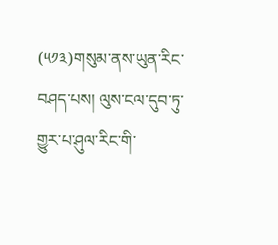(༥༡༣)གསུམ་ནས་ཡུན་རིང་བཤད་པས། ལུས་ངལ་དུབ་ཏུ་གྱུར་པ་ཤུལ་རིང་གི་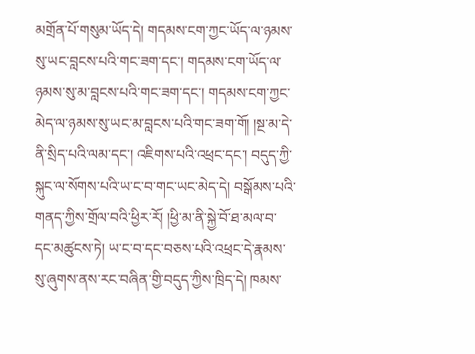མགྲོན་པོ་གསུམ་ཡོད་དེ། གདམས་ངག་ཀྱང་ཡོད་ལ་ཉམས་སུ་ཡང་བླངས་པའི་གང་ཟག་དང་། གདམས་ངག་ཡོད་ལ་ཉམས་སུ་མ་བླངས་པའི་གང་ཟག་དང་། གདམས་ངག་ཀྱང་མེད་ལ་ཉམས་སུ་ཡང་མ་བླངས་པའི་གང་ཟག་གོ། །སྔ་མ་དེ་ནི་སྲིད་པའི་ལམ་དང་། འཇིགས་པའི་འཕྲང་དང་། བདུད་ཀྱི་སྐུང་ལ་སོགས་པའི་ཡ་ང་བ་གང་ཡང་མེད་དེ། བསྒོམས་པའི་གནད་ཀྱིས་གྲོལ་བའི་ཕྱིར་རོ། །ཕྱི་མ་ནི་སྐྱེ་བོ་ཐ་མལ་བ་དང་མཚུངས་ཏེ། ཡ་ང་བ་དང་བཅས་པའི་འཕྲང་དེ་རྣམས་སུ་ཞུགས་ནས་རང་བཞིན་གྱི་བདུད་ཀྱིས་ཁྲིད་དེ། ཁམས་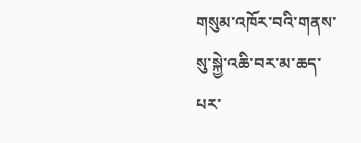གསུམ་འཁོར་བའི་གནས་སུ་སྐྱེ་འཆི་བར་མ་ཆད་པར་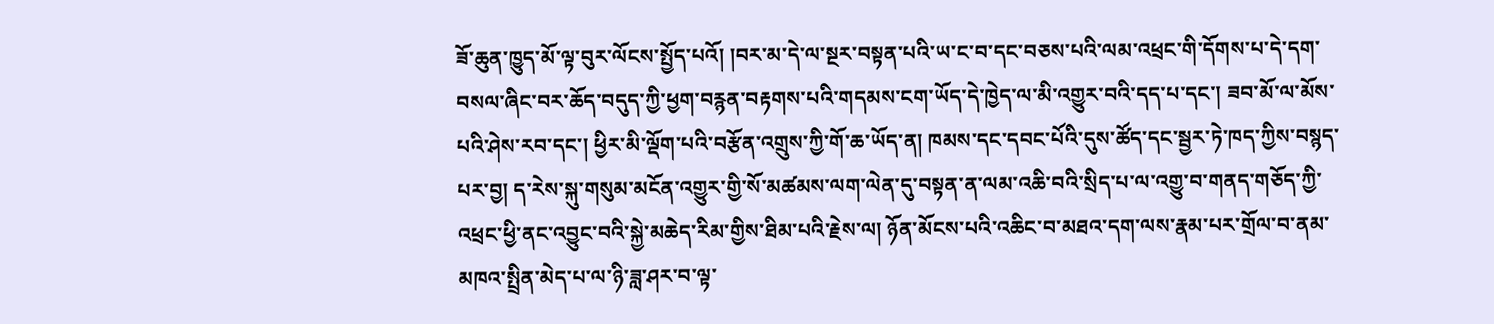ཟོ་ཆུན་ཁྱུད་མོ་ལྟ་བུར་ལོངས་སྤྱོད་པའོ། །བར་མ་དེ་ལ་སྔར་བསྟན་པའི་ཡ་ང་བ་དང་བཅས་པའི་ལམ་འཕྲང་གི་དོགས་པ་དེ་དག་བསལ་ཞིང་བར་ཆོད་བདུད་ཀྱི་ཕྱག་བརྙན་བརྟགས་པའི་གདམས་ངག་ཡོད་དེ་ཁྱེད་ལ་མི་འགྱུར་བའི་དད་པ་དང་། ཟབ་མོ་ལ་མོས་པའི་ཤེས་རབ་དང་། ཕྱིར་མི་ལྡོག་པའི་བརྩོན་འགྲུས་ཀྱི་གོ་ཆ་ཡོད་ན། ཁམས་དང་དབང་པོའི་དུས་ཚོད་དང་སྦྱར་ཏེ་ཁད་ཀྱིས་བསྙད་པར་བྱ། ད་རེས་སྐུ་གསུམ་མངོན་འགྱུར་གྱི་སོ་མཚམས་ལག་ལེན་དུ་བསྟན་ན་ལམ་འཆི་བའི་སྲིད་པ་ལ་འགྱུ་བ་གནད་གཅོད་ཀྱི་འཕྲང་ཕྱི་ནང་འབྱུང་བའི་སྐྱེ་མཆེད་རིམ་གྱིས་ཐིམ་པའི་རྗེས་ལ། ཉོན་མོངས་པའི་འཆིང་བ་མཐའ་དག་ལས་རྣམ་པར་གྲོལ་བ་ནམ་མཁའ་སྤྲིན་མེད་པ་ལ་ཉི་ཟླ་ཤར་བ་ལྟ་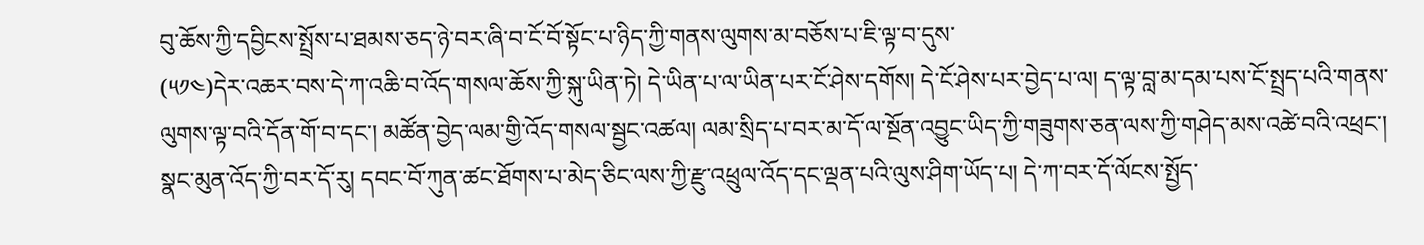བུ་ཆོས་ཀྱི་དབྱིངས་སྤྲོས་པ་ཐམས་ཅད་ཉེ་བར་ཞི་བ་ངོ་བོ་སྟོང་པ་ཉིད་ཀྱི་གནས་ལུགས་མ་བཅོས་པ་ཇི་ལྟ་བ་དུས་
(༥༡༤)དེར་འཆར་བས་དེ་ཀ་འཆི་བ་འོད་གསལ་ཆོས་ཀྱི་སྐུ་ཡིན་ཏེ། དེ་ཡིན་པ་ལ་ཡིན་པར་ངོ་ཤེས་དགོས། དེ་ངོ་ཤེས་པར་བྱེད་པ་ལ། ད་ལྟ་བླ་མ་དམ་པས་ངོ་སྤྲད་པའི་གནས་ལུགས་ལྟ་བའི་དོན་གོ་བ་དང་། མཚོན་བྱེད་ལམ་གྱི་འོད་གསལ་སྦྱང་འཚལ། ལམ་སྲིད་པ་བར་མ་དོ་ལ་སྔོན་འབྱུང་ཡིད་ཀྱི་གཟུགས་ཅན་ལས་ཀྱི་གཤེད་མས་འཚེ་བའི་འཕྲང་། སྣང་མུན་འོད་ཀྱི་བར་དོ་རུ། དབང་བོ་ཀུན་ཚང་ཐོགས་པ་མེད་ཅིང་ལས་ཀྱི་རྫུ་འཕྲུལ་འོད་དང་ལྡན་པའི་ལུས་ཤིག་ཡོད་པ། དེ་ཀ་བར་དོ་ལོངས་སྤྱོད་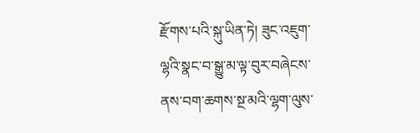རྫོགས་པའི་སྐུ་ཡིན་ཏེ། ཟུང་འཇུག་ལྷའི་སྣང་བ་སྒྱུ་མ་ལྟ་བུར་བཞེངས་ནས་བག་ཆགས་སྔ་མའི་ལྷག་ལུས་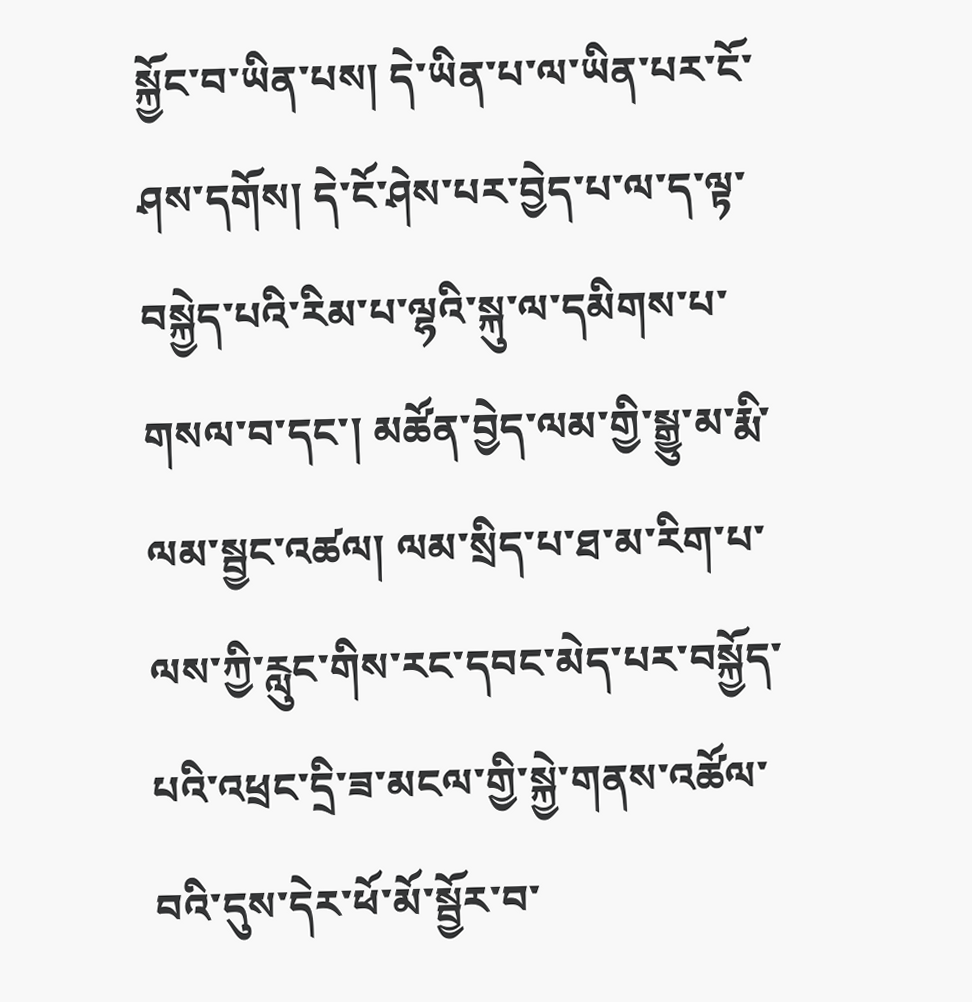སྐྱོང་བ་ཡིན་པས། དེ་ཡིན་པ་ལ་ཡིན་པར་ངོ་ཤས་དགོས། དེ་ངོ་ཤེས་པར་བྱེད་པ་ལ་ད་ལྟ་བསྐྱེད་པའི་རིམ་པ་ལྷའི་སྐུ་ལ་དམིགས་པ་གསལ་བ་དང་། མཚོན་བྱེད་ལམ་གྱི་སྒྱུ་མ་རྨི་ལམ་སྦྱང་འཚལ། ལམ་སྲིད་པ་ཐ་མ་རིག་པ་ལས་ཀྱི་རླུང་གིས་རང་དབང་མེད་པར་བསྐྱོད་པའི་འཕྲང་དྲི་ཟ་མངལ་གྱི་སྐྱེ་གནས་འཚོལ་བའི་དུས་དེར་ཕོ་མོ་སྦྱོར་བ་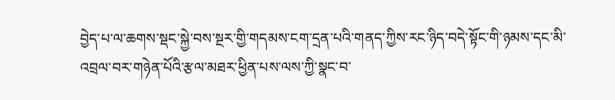བྱེད་པ་ལ་ཆགས་སྡང་སྐྱེ་བས་སྔར་གྱི་གདམས་ངག་དྲན་པའི་གནད་ཀྱིས་རང་ཉིད་བདེ་སྟོང་གི་ཉམས་དང་མི་འབྲལ་བར་གཉེན་པོའི་རྩལ་མཐར་ཕྱིན་པས་ལས་ཀྱི་སྣང་བ་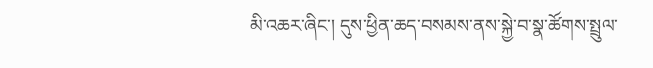མི་འཆར་ཞིང་། དུས་ཕྱིན་ཆད་བསམས་ནས་སྐྱེ་བ་སྣ་ཚོགས་སྤྲུལ་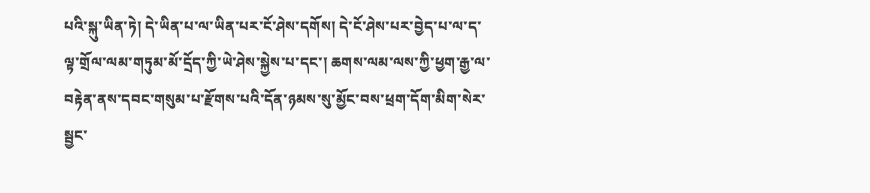པའི་སྐུ་ཡིན་ཏེ། དེ་ཡིན་པ་ལ་ཡིན་པར་ངོ་ཤེས་དགོས། དེ་ངོ་ཤེས་པར་བྱེད་པ་ལ་ད་ལྟ་གྲོལ་ལམ་གཏུམ་མོ་དྲོད་ཀྱི་ཡེ་ཤེས་སྐྱེས་པ་དང་། ཆགས་ལམ་ལས་ཀྱི་ཕྱག་རྒྱ་ལ་བརྟེན་ནས་དབང་གསུམ་པ་རྫོགས་པའི་དོན་ཉམས་སུ་མྱོང་བས་ཕྲག་དོག་མིག་སེར་སྦྱང་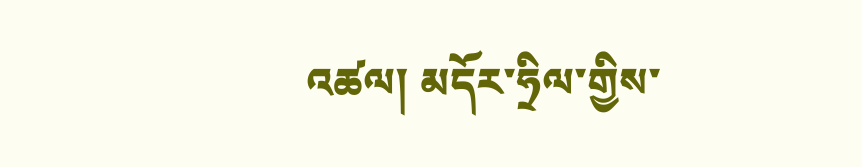འཚལ། མདོར་ཧྲིལ་གྱིས་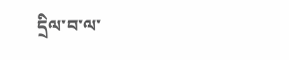དྲིལ་བ་ལ་